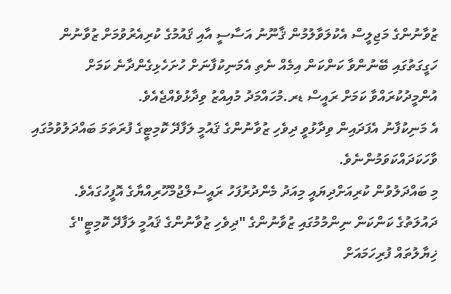ޒުވާނުންގެ މަޖިލީސް އެކުލަވާލުމުން ޤާނޫނު އަސާސީ އާއި ޤައުމުގެ ކުރިއެރުވުމަށް ޒުވާނުން ހަގީގަތުގައި ބޭނުންވާ ކަންކަން އިމެއް ނެތި އެމަނިކުފާނަށް ހުށަހެޅިގެންދާނެ ކަމަށް އުންމީދުކުރައްވާ ކަމަށް ރައީސް ޑރ.މުހައްމަދު މުއިއްޒު ވިދާޅުވެއްޖެއެވެ.
އެ މަނިކުފާނު އެފަދައިން ވިދާޅުވީ ދިވެހި ޒުވާނުންގެ ޤައުމީ ލަފާދޭ ކޮމިޓީގެ ފުރަތަމަ ބައްދަލުވުމުގައި ވާހަކަދައްކަވަމުންނެވެ.
މި ބައްދަލުވުން ކުރިއަށްދިޔައީ މިއަދު މެންދުރުފަހު ރައީސުލްޖުމްހޫރިއްޔާގެ އޮފީހުގައެވެ.
ދައުލަތުގެ ކަންކަން ނިންމުމުގައި ޒުވާނުންގެ "ދިވެހި ޒުވާނުންގެ ޤައުމީ ލަފާދޭ ކޮމިޓީ"ގެ ޚިޔާލުތައް ފުރިހަމައަށް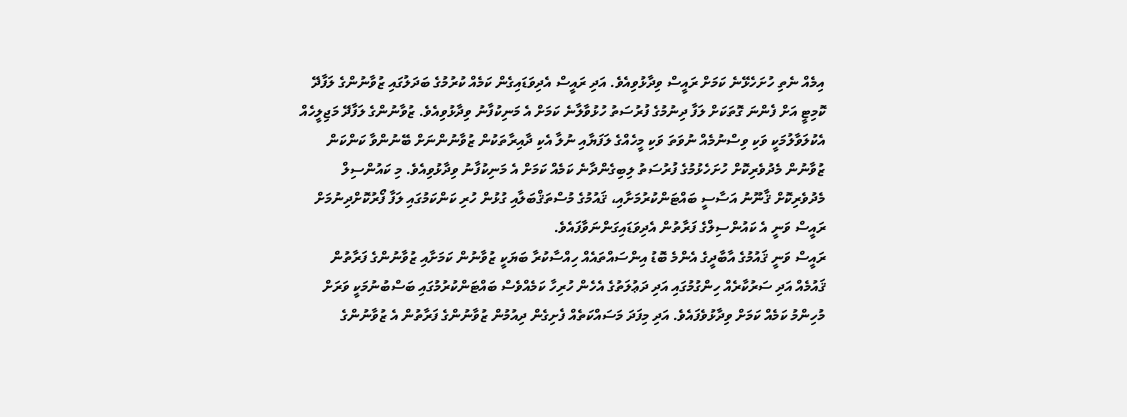އިމެއް ނެތި ހުށަހެޅޭނެ ކަމަށް ރައީސް ވިދާޅުވިއެވެ. އަދި ރައީސް އެދިވަޑައިގެން ކަމެއް ކުރުމުގެ ބަދަލުގައި ޒުވާނުންގެ ލަފާދޭ ކޮމިޓީ އަށް ފެންނަ ގޮތަކަށް ލަފާ ދިނުމުގެ ފުރުސަތު ހުޅުވާލާނެ ކަމަށް އެ މަނިކުފާނު ވިދާޅުވިއެވެ. ޒުވާނުންގެ ލަފާދޭ މަޖިލީހެއް އެކުލަވާލުމަކީ ވަކި ވިސްނުމެއް ނުވަތަ ވަކި މީހެއްގެ ލަފަޔާއި ނުލާ އެކި ދާއިރާތަކުން ޒުވާނުންނަށް ބޭނުންވާ ކަންކަން ޒުވާނުން މެދުވެރިކޮށް ހުށަހެޅުމުގެ ފުރުސަތު ލިބިގެންދާނެ ކަމެއް ކަމަށް އެ މަނިކުފާނު ވިދާޅުވިއެވެ. މި ކައުންސިލް މެދުވެރިކޮށް ޤާނޫނު އަސާސީ ބައްޓަންކުރުމަށާއި، ޤައުމުގެ މުސްތަޤްބަލާއި ގުޅުން ހުރި ކަންކަމުގައި ލަފާ ފޯރުކޮށްދިނުމަށް ރައީސް ވަނީ އެ ކައުންސިލްގެ ފަރާތުން އެދިވަޑައިގަންނަވާފައެވެ.
ރައީސް ވަނީ ޤައުމުގެ އާބާދީގެ އެންމެ ބޮޑު އިންސައްތައެއް ހިއްސާކުރާ ބަޔަކީ ޒުވާނުން ކަމަށާއި ޒުވާނުންގެ ފަރާތުން ޤައުމެއް އަދި ސަރުކާރެއް ހިންގުމުގައި އަދި ދަޢުލަތުގެ އެހެން ހުރިހާ ކަމެއްވެސް ބައްޓަންކުރުމުގައި ބަސްބުނުމަކީ ވަރަށް މުހިންމު ކަމެއް ކަމަށް ވިދާޅުވެފައެވެ. އަދި މިފަދަ މަސައްކަތެއް ފެށިގެން ދިއުމުން ޒުވާނުންގެ ފަރާތުން އެ ޒުވާނުންގެ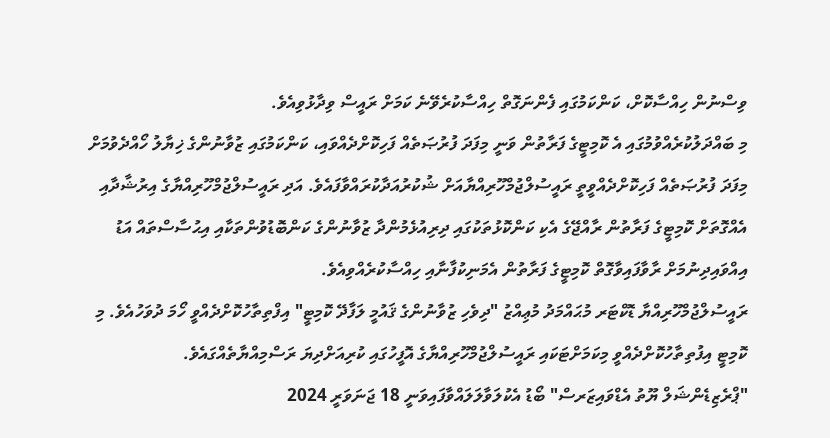ވިސްނުން ހިއްސާކޮށް، ކަންކަމުގައި ފެންނަގޮތް ހިއްސާކުރެވޭނެ ކަމަށް ރައީސް ވިދާޅުވިއެވެ.
މި ބައްދަލުކުރެއްވުމުގައި އެ ކޮމިޓީގެ ފަރާތުން ވަނީ މިފަދަ ފުރުޞަތެއް ފަހިކޮށްދެއްވައި، ކަންކަމުގައި ޒުވާނުންގެ ޚިޔާލު ހޯއްދެވުމަށް މިފަދަ ފުރުޞަތެއް ފަހިކޮށްދެއްވީތީ ރައީސުލްޖުމްހޫރިއްޔާއަށް ޝުކުރުއަދާކުރައްވާފައެވެ. އަދި ރައީސުލްޖުމްހޫރިއްޔާގެ އިރުޝާދާއި އެއްގޮތަށް ކޮމިޓީގެ ފަރާތުން ރާއްޖޭގެ އެކި ކަންކޮޅުތަކުގައި ދިރިއުޅެމުންދާ ޒުވާނުންގެ ކަންބޮޑުވުންތަކާއި އިޙުސާސްތައް އަޑު އިއްވައިދިނުމަށް ރާވާފައިވާގޮތް ކޮމިޓީގެ ފަރާތުން އެމަނިކުފާނާއި ހިއްސާކުރެއްވިއެވެ.
ރައީސުލްޖުމްހޫރިއްޔާ ޑޮކްޓަރ މުޙައްމަދު މުޢިއްޒު "ދިވެހި ޒުވާނުންގެ ޤައުމީ ލަފާދޭ ކޮމިޓީ" އިފްތިތާހުކޮށްދެއްވީ ހޯމަ ދުވަހުއެވެ. މި ކޮމިޓީ އިފުތިތާހުކޮށްދެއްވީ މިކަމަށްޓަކައި ރައީސުލްޖުމްހޫރިއްޔާގެ އޮފީހުގައި ކުރިއަށްދިޔަ ރަސްމިއްޔާތެއްގައެވެ.
"ޕްރެޒިޑެންޝަލް ޔޫތު އެޑްވައިޒަރސް" ބޯޑު އެކުލަވާލަލައްވާފައިވަނީ 18 ޖަނަވަރީ 2024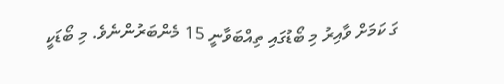ގަ ކަމަށް ވާއިރު މި ބޯޑުގައި ތިއްބަވާނީ 15 މެންބަރުންނެވެ. މި ބޯޑަކީ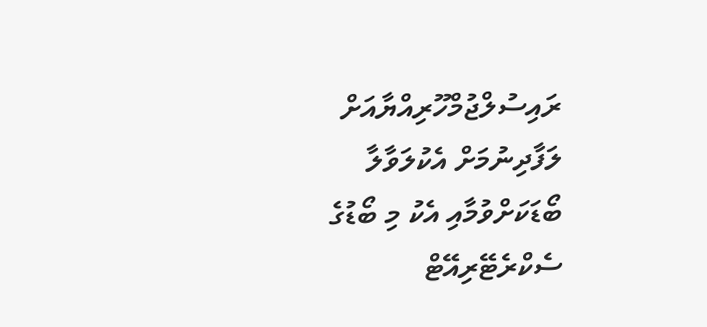ރައިސުލްޖުމްހޫރިއްޔާއަށް ލަފާދިނުމަށް އެކުލަވާލާ ބޯޑަކަށްވުމާއި އެކު މި ބޯޑުގެ ސެކްރެޓޭރިއޭޓް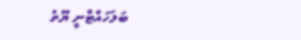ބަލަހައްޓާނީ ޔޫތު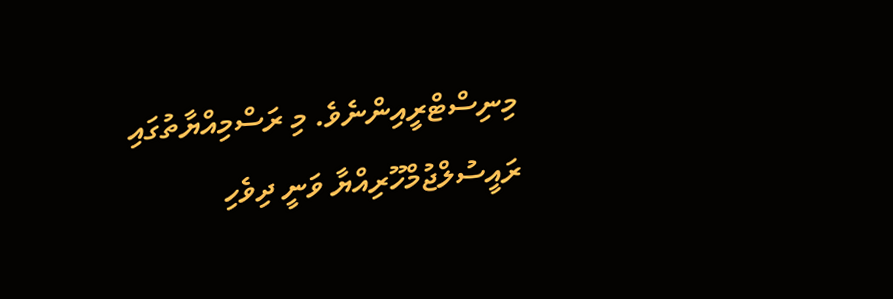މިނިސްޓްރީއިންނެވެ. މި ރަސްމިއްޔާތުގައި ރައީސުލްޖުމްހޫރިއްޔާ ވަނީ ދިވެހި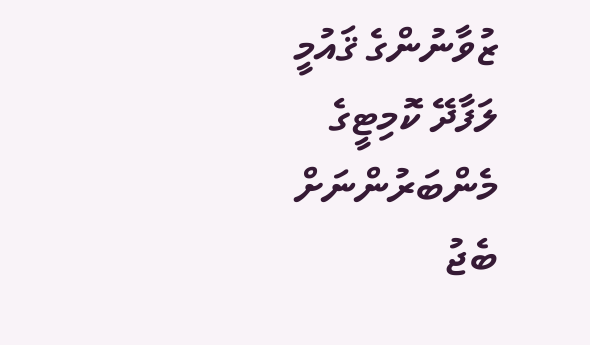ޒުވާނުންގެ ޤައުމީ ލަފާދޭ ކޮމިޓީގެ މެންބަރުންނަށް ބެޖު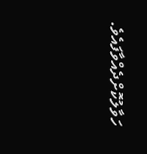ހަވާލުކޮށްދެއްވާފައެވެ.